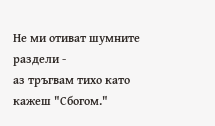Не ми отиват шумните раздели -
аз тръгвам тихо като кажеш "Сбогом."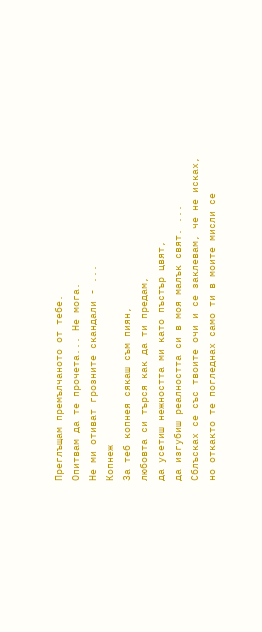Преглъщам премълчаното от тебе.
Опитвам да те прочета... Не мога.
Не ми отиват грозните скандали - ...
Копнеж
За теб копнея сякаш съм пиян,
любовта си търся как да ти предам,
да усетиш нежността ми като пъстър цвят,
да изгубиш реалността си в моя малък свят. ...
Сблъсках се със твоите очи и се заклевам, че не исках,
но откакто те погледнах само ти в моите мисли се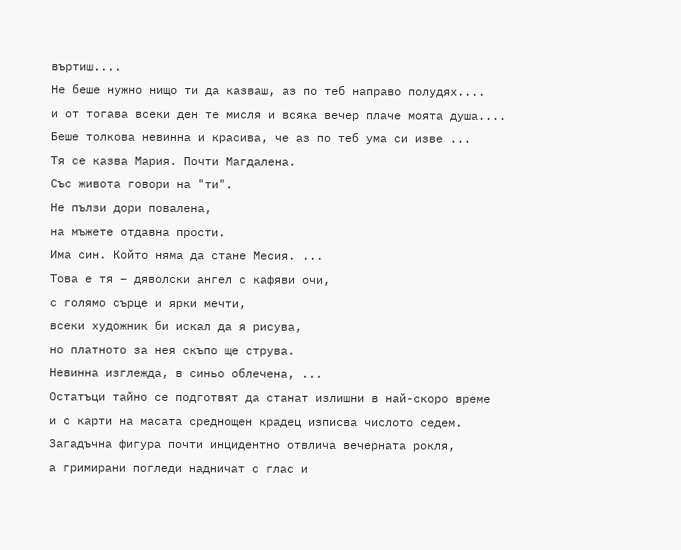въртиш....
Не беше нужно нищо ти да казваш, аз по теб направо полудях....
и от тогава всеки ден те мисля и всяка вечер плаче моята душа....
Беше толкова невинна и красива, че аз по теб ума си изве ...
Тя се казва Мария. Почти Магдалена.
Със живота говори на "ти".
Не пълзи дори повалена,
на мъжете отдавна прости.
Има син. Който няма да стане Месия. ...
Това е тя – дяволски ангел с кафяви очи,
с голямо сърце и ярки мечти,
всеки художник би искал да я рисува,
но платното за нея скъпо ще струва.
Невинна изглежда, в синьо облечена, ...
Остатъци тайно се подготвят да станат излишни в най-скоро време
и с карти на масата среднощен крадец изписва числото седем.
Загадъчна фигура почти инцидентно отвлича вечерната рокля,
а гримирани погледи надничат с глас и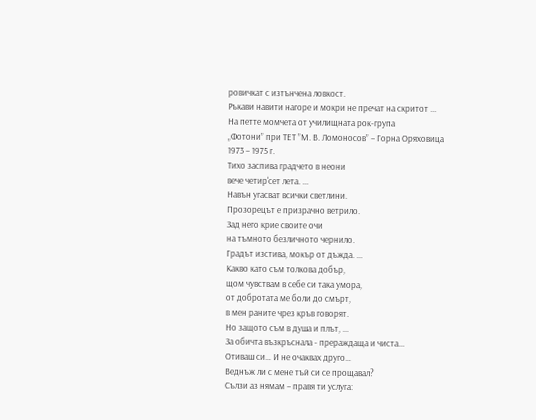ровичкат с изтънчена ловкост.
Ръкави навити нагоре и мокри не пречат на скритот ...
На петте момчета от училищната рок-група
„Фотони” при ТЕТ ”М. В. Ломоносов” – Горна Оряховица
1973 – 1975 г.
Тихо заспива градчето в неони
вече четир'сет лета. ...
Навън угасват всички светлини.
Прозорецът е призрачно ветрило.
Зад него крие своите очи
на тъмното безличното чернило.
Градът изстива, мокър от дъжда. ...
Какво като съм толкова добър,
щом чувствам в себе си така умора,
от добротата ме боли до смърт,
в мен раните чрез кръв говорят.
Но защото съм в душа и плът, ...
За обичта възкръснала - прераждаща и чиста...
Отиваш си… И не очаквах друго…
Веднъж ли с мене тъй си се прощавал?
Сълзи аз нямам – правя ти услуга: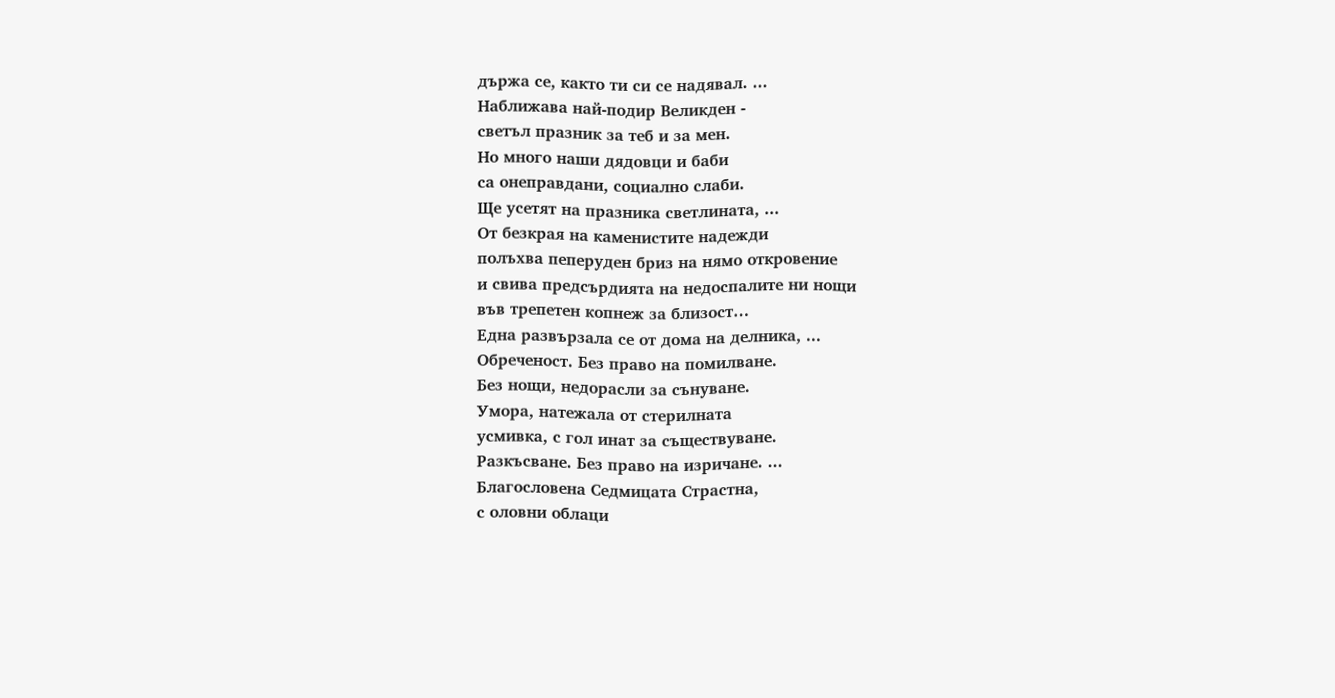държа се, както ти си се надявал. ...
Наближава най-подир Великден -
светъл празник за теб и за мен.
Но много наши дядовци и баби
са онеправдани, социално слаби.
Ще усетят на празника светлината, ...
От безкрая на каменистите надежди
полъхва пеперуден бриз на нямо откровение
и свива предсърдията на недоспалите ни нощи
във трепетен копнеж за близост…
Една развързала се от дома на делника, ...
Обреченост. Без право на помилване.
Без нощи, недорасли за сънуване.
Умора, натежала от стерилната
усмивка, с гол инат за съществуване.
Разкъсване. Без право на изричане. ...
Благословена Седмицата Страстна,
с оловни облаци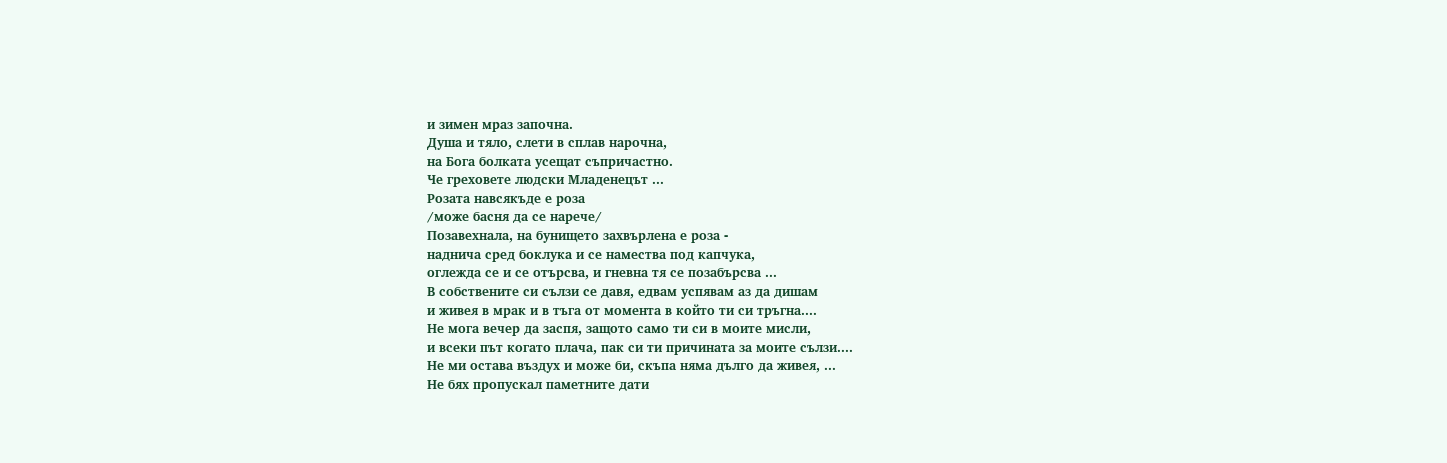и зимен мраз започна.
Душа и тяло, слети в сплав нарочна,
на Бога болката усещат съпричастно.
Че греховете людски Младенецът ...
Розата навсякъде е роза
/може басня да се нарече/
Позавехнала, на бунището захвърлена е роза -
наднича сред боклука и се намества под капчука,
оглежда се и се отърсва, и гневна тя се позабърсва ...
В собствените си сълзи се давя, едвам успявам аз да дишам
и живея в мрак и в тъга от момента в който ти си тръгна....
Не мога вечер да заспя, защото само ти си в моите мисли,
и всеки път когато плача, пак си ти причината за моите сълзи....
Не ми остава въздух и може би, скъпа няма дълго да живея, ...
Не бях пропускал паметните дати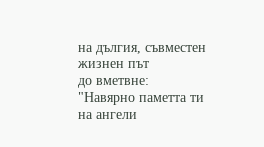на дългия, съвместен жизнен път
до вметвне: "Навярно паметта ти
на ангели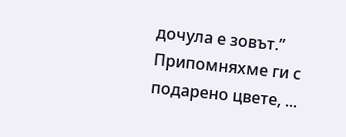дочула е зовът.”
Припомняхме ги с подарено цвете, ...